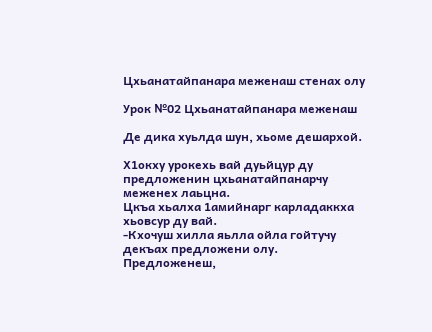Цхьанатайпанара меженаш стенах олу

Урок №02 Цхьанатайпанара меженаш

Де дика хуьлда шун, хьоме дешархой.

Х1окху урокехь вай дуьйцур ду предложенин цхьанатайпанарчу меженех лаьцна.
Цкъа хьалха 1амийнарг карладаккха хьовсур ду вай.
-Кхочуш хилла яьлла ойла гойтучу декъах предложени олу.
Предложенеш,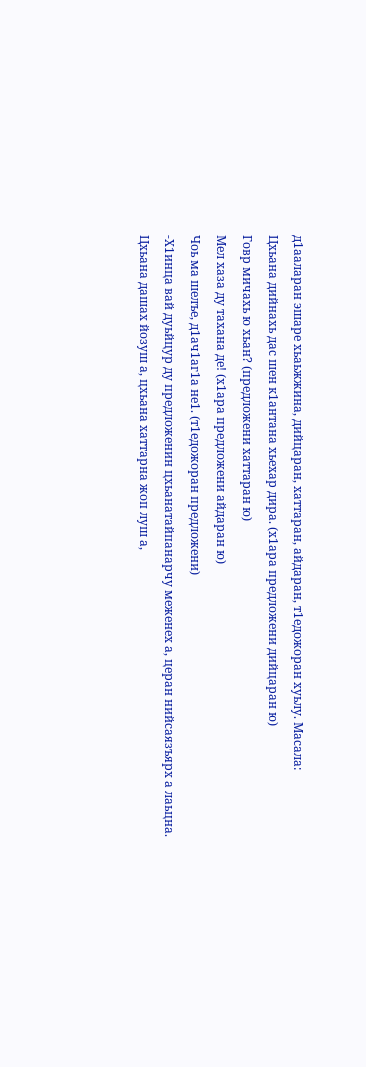д1ааларан эшаре хьаьжжина, дийцаран, хаттаран, айдаран, т1едожоран хуьлу. Масала:
Цхьана дийнахь дас шен к1антана хьехар дира. (х1ара предложени дийцаран ю)
Говр мичахь ю хьан? (предложени хаттаран ю)
Мел хаза ду тахана де! (х1ара предложени айдаран ю)
Чоь ма шелъе, д1ач1аг1а не1. (т1едожоран предложени)
-Х1инца вай дуьйцур ду предложенин цхьанатайпанарчу меженех а, церан нийсаязъярх а лаьцна.
Цхьана дашах йозуш а, цхьана хаттарна жоп луш а,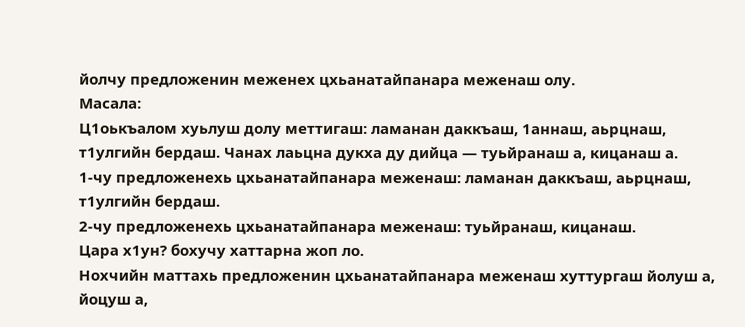йолчу предложенин меженех цхьанатайпанара меженаш олу.
Масала:
Ц1оькъалом хуьлуш долу меттигаш: ламанан даккъаш, 1аннаш, аьрцнаш, т1улгийн бердаш. Чанах лаьцна дукха ду дийца — туьйранаш а, кицанаш а.
1-чу предложенехь цхьанатайпанара меженаш: ламанан даккъаш, аьрцнаш, т1улгийн бердаш.
2-чу предложенехь цхьанатайпанара меженаш: туьйранаш, кицанаш.
Цара х1ун? бохучу хаттарна жоп ло.
Нохчийн маттахь предложенин цхьанатайпанара меженаш хуттургаш йолуш а, йоцуш а,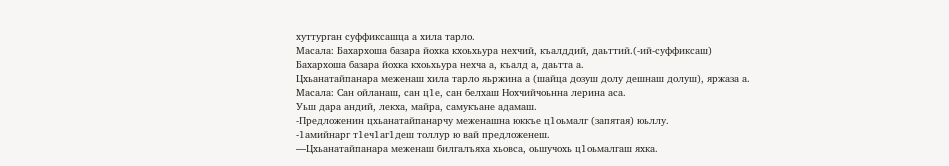хуттурган суффиксашца а хила тарло.
Масала: Бахархоша базара йохка кхоьхьура нехчий, къалддий, даьттий.(-ий-суффиксаш)
Бахархоша базара йохка кхоьхьура нехча а, къалд а, даьтта а.
Цхьанатайпанара меженаш хила тарло яьржина а (шайца дозуш долу дешнаш долуш), яржаза а.
Масала: Сан ойланаш, сан ц1е, сан белхаш Нохчийчоьнна лерина аса.
Уьш дара андий, лекха, майра, самукъане адамаш.
-Предложенин цхьанатайпанарчу меженашна юккъе ц1оьмалг (запятая) юьллу.
-1амийнарг т1еч1аг1деш толлур ю вай предложенеш.
—Цхьанатайпанара меженаш билгалъяха хьовса, оьшучохь ц1оьмалгаш яхка.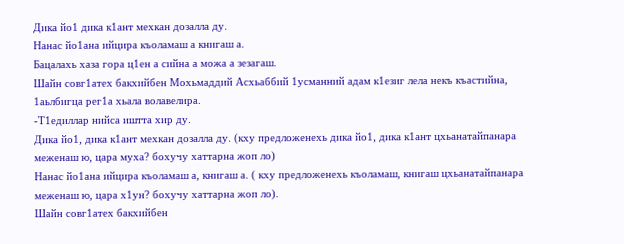Дика йо1 дика к1ант мехкан дозалла ду.
Нанас йо1ана ийцира къоламаш а книгаш а.
Бацалахь хаза гора ц1ен а сийна а можа а зезагаш.
Шайн совг1атех бакхийбен Мохьмаддий Асхьаббий 1усманний адам к1езиг лела некъ къастийна, 1аьлбигца рег1а хьала волавелира.
-Т1едиллар нийса иштта хир ду.
Дика йо1, дика к1ант мехкан дозалла ду. (кху предложенехь дика йо1, дика к1ант цхьанатайпанара меженаш ю, цара муха? бохучу хаттарна жоп ло)
Нанас йо1ана ийцира къоламаш а, книгаш а. ( кху предложенехь къоламаш, книгаш цхьанатайпанара меженаш ю, цара х1ун? бохучу хаттарна жоп ло).
Шайн совг1атех бакхийбен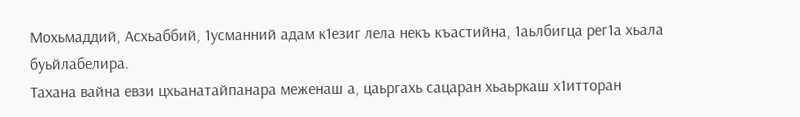Мохьмаддий, Асхьаббий, 1усманний адам к1езиг лела некъ къастийна, 1аьлбигца рег1а хьала буьйлабелира.
Тахана вайна евзи цхьанатайпанара меженаш а, цаьргахь сацаран хьаьркаш х1итторан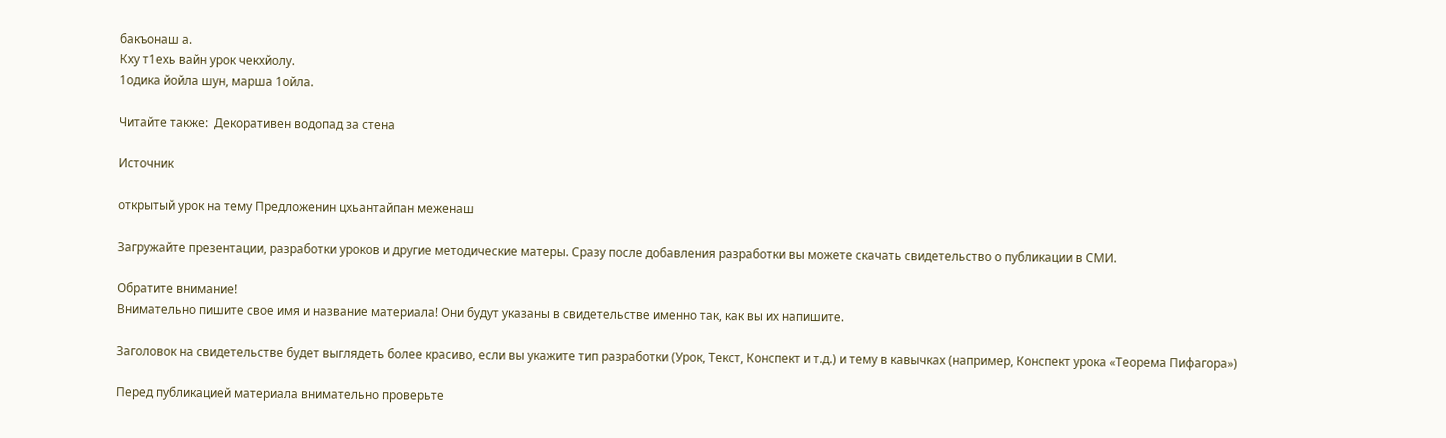бакъонаш а.
Кху т1ехь вайн урок чекхйолу.
1одика йойла шун, марша 1ойла.

Читайте также:  Декоративен водопад за стена

Источник

открытый урок на тему Предложенин цхьантайпан меженаш

Загружайте презентации, разработки уроков и другие методические матеры. Сразу после добавления разработки вы можете скачать свидетельство о публикации в СМИ.

Обратите внимание!
Внимательно пишите свое имя и название материала! Они будут указаны в свидетельстве именно так, как вы их напишите.

Заголовок на свидетельстве будет выглядеть более красиво, если вы укажите тип разработки (Урок, Текст, Конспект и т.д.) и тему в кавычках (например, Конспект урока «Теорема Пифагора»)

Перед публикацией материала внимательно проверьте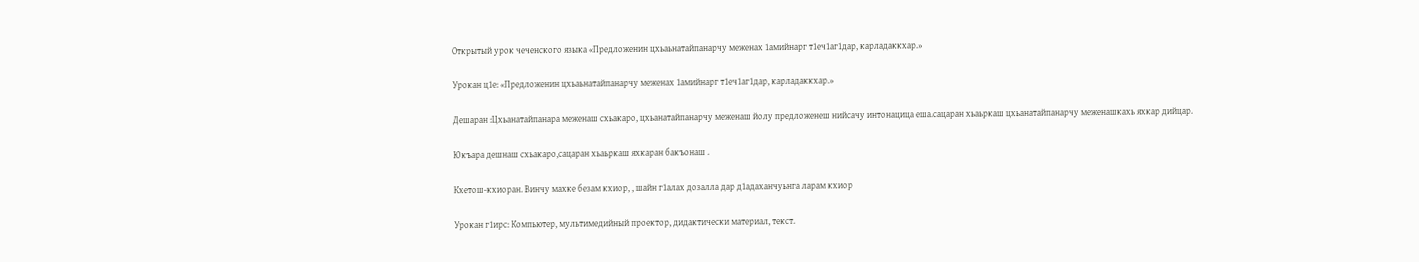Открытый урок чеченского языка «Предложенин цхьаьнатайпанарчу меженах 1амийнарг т1еч1аг1дар, карладаккхар.»

Урокан ц1е: «Предложенин цхьаьнатайпанарчу меженах 1амийнарг т1еч1аг1дар, карладаккхар.»

Дешаран :Цхьанатайпанара меженаш схьакаро, цхьанатайпанарчу меженаш йолу предложенеш нийсачу интонацица еша.сацаран хьаьркаш цхьанатайпанарчу меженашкахь яхкар дийцар.

Юкъара дешнаш схьакаро,сацаран хьаьркаш яхкаран бакъонаш .

Кхетош-кхиоран. Винчу махке безам кхиор, , шайн г1алах дозалла дар д1адаханчуьнга ларам кхиор

Урокан г1ирс: Компьютер, мультимедийный проектор, дидактически материал, текст.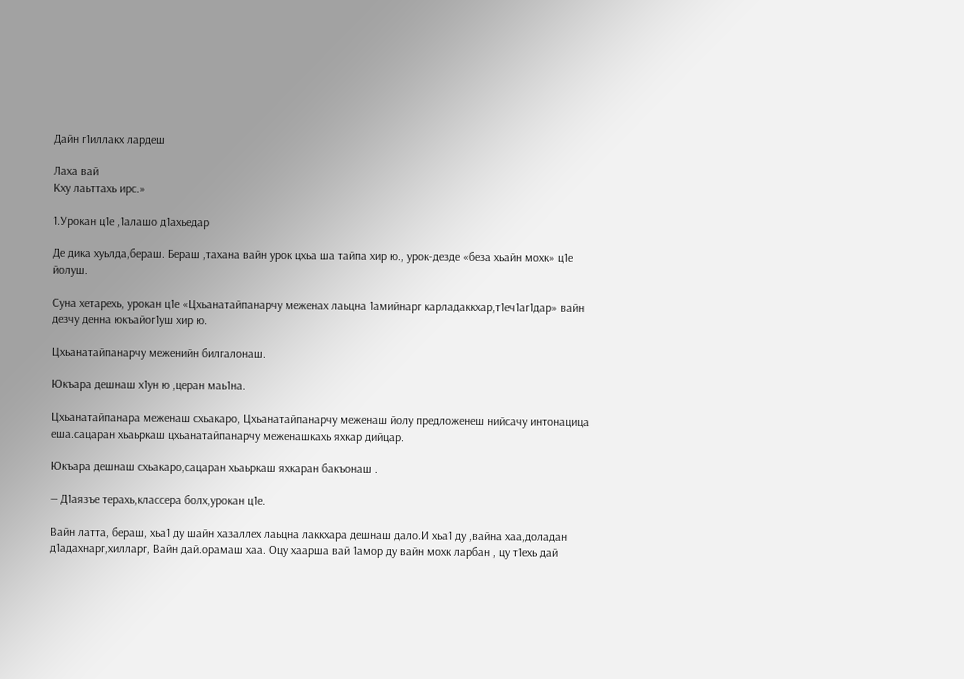Дайн г1иллакх лардеш

Лаха вай
Кху лаьттахь ирс.»

1.Урокан ц1е ,1алашо д1ахьедар

Де дика хуьлда,бераш. Бераш ,тахана вайн урок цхьа ша тайпа хир ю., урок-дезде «беза хьайн мохк» ц1е йолуш.

Суна хетарехь, урокан ц1е «Цхьанатайпанарчу меженах лаьцна 1амийнарг карладаккхар,т1еч1аг1дар» вайн дезчу денна юкъайог1уш хир ю.

Цхьанатайпанарчу меженийн билгалонаш.

Юкъара дешнаш х1ун ю ,церан маь1на.

Цхьанатайпанара меженаш схьакаро, Цхьанатайпанарчу меженаш йолу предложенеш нийсачу интонацица еша.сацаран хьаьркаш цхьанатайпанарчу меженашкахь яхкар дийцар.

Юкъара дешнаш схьакаро,сацаран хьаьркаш яхкаран бакъонаш .

— Д1аязъе терахь,классера болх,урокан ц1е.

Вайн латта, бераш, хьа1 ду шайн хазаллех лаьцна лаккхара дешнаш дало.И хьа1 ду ,вайна хаа,доладан д1адахнарг,хилларг, Вайн дай.орамаш хаа. Оцу хаарша вай 1амор ду вайн мохк ларбан , цу т1ехь дай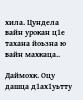хила. Цундела вайн урокан ц1е тахана йоьзна ю вайн махкаца..

Даймохк. Оцу дашца д1ах1уьтту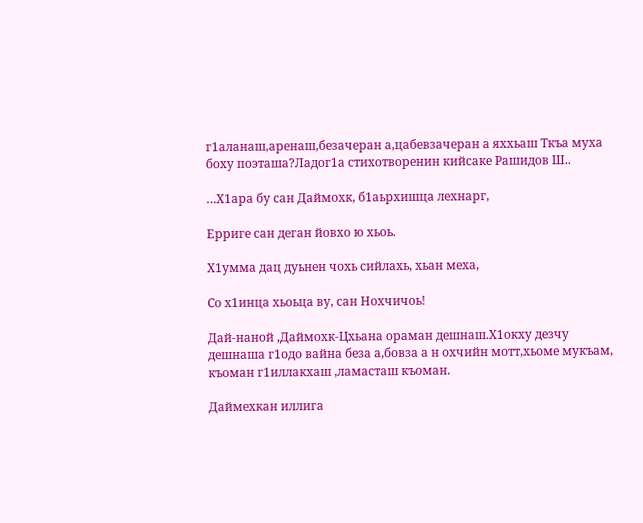г1аланаш,аренаш,безачеран а,цабевзачеран а яххьаш Ткъа муха боху поэташа?Ладог1а стихотворенин кийсаке Рашидов Ш..

…Х1ара бу сан Даймохк, б1аьрхишца лехнарг,

Ерриге сан деган йовхо ю хьоь.

Х1умма дац дуьнен чохь сийлахь, хьан меха,

Со х1инца хьоьца ву, сан Нохчичоь!

Дай-наной ,Даймохк-Цхьана ораман дешнаш.Х1окху дезчу дешнаша г1одо вайна беза а,бовза а н охчийн мотт,хьоме мукъам, къоман г1иллакхаш ,ламасташ къоман.

Даймехкан иллига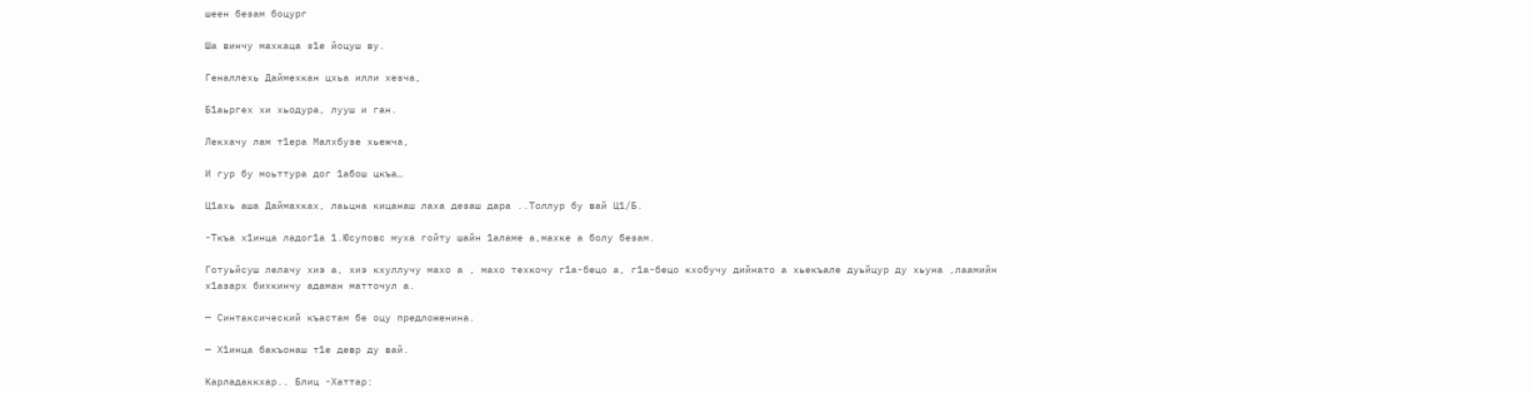шеен безам боцург

Ша винчу махкаца з1е йоцуш ву.

Геналлехь Даймехкан цхьа илли хезча,

Б1аьргех хи хьодура, лууш и ган.

Лекхачу лам т1ера Малхбузе хьежча,

И гур бу моьттура дог 1абош цкъа…

Ц1ахь аша Даймахках, лаьцна кицанаш лаха дезаш дара ..Толлур бу вай Ц1/Б.

-Ткъа х1инца ладог1а 1.Юсуповс муха гойту шайн 1аламе а,махке а болу безам.

Готуьйсуш лелачу хиэ а, хиэ кхуллучу махо а , махо техкочу г1а-бецо а, г1а-бецо кхобучу дийнато а хьекъале дуьйцур ду хьуна ,лаамийн х1азарх бихкинчу адаман матточул а.

— Синтаксический къастам бе оцу предложенина.

— Х1инца бакъонаш т1е девр ду вай.

Карладаккхар.. Блиц -Хаттар: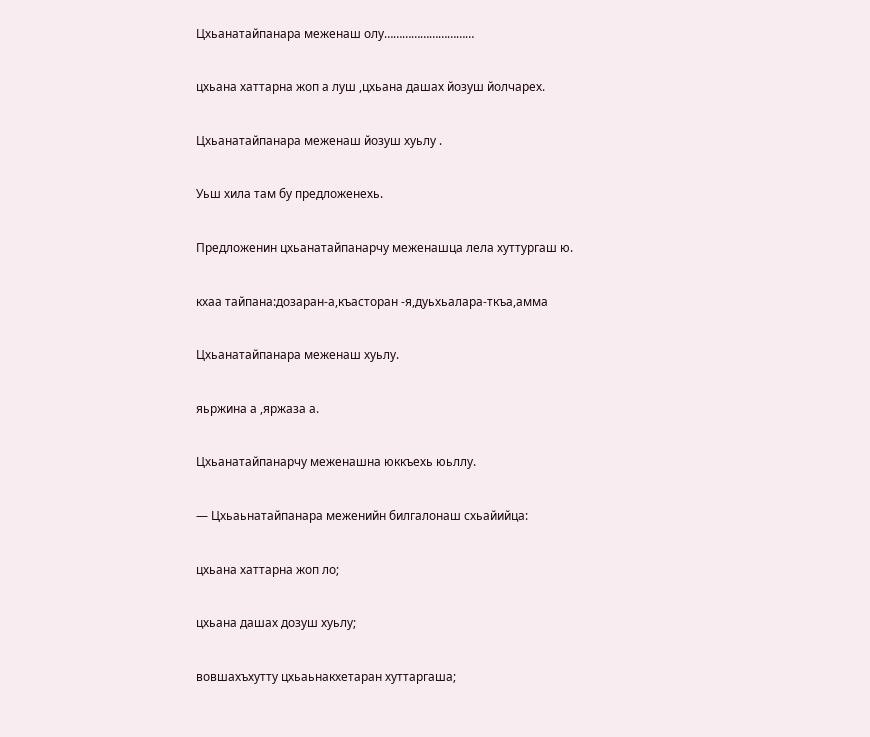Цхьанатайпанара меженаш олу…………………………

цхьана хаттарна жоп а луш ,цхьана дашах йозуш йолчарех.

Цхьанатайпанара меженаш йозуш хуьлу .

Уьш хила там бу предложенехь.

Предложенин цхьанатайпанарчу меженашца лела хуттургаш ю.

кхаа тайпана:дозаран-а,къасторан -я,дуьхьалара-ткъа,амма

Цхьанатайпанара меженаш хуьлу.

яьржина а ,яржаза а.

Цхьанатайпанарчу меженашна юккъехь юьллу.

— Цхьаьнатайпанара меженийн билгалонаш схьайийца:

цхьана хаттарна жоп ло;

цхьана дашах дозуш хуьлу;

вовшахъхутту цхьаьнакхетаран хуттаргаша;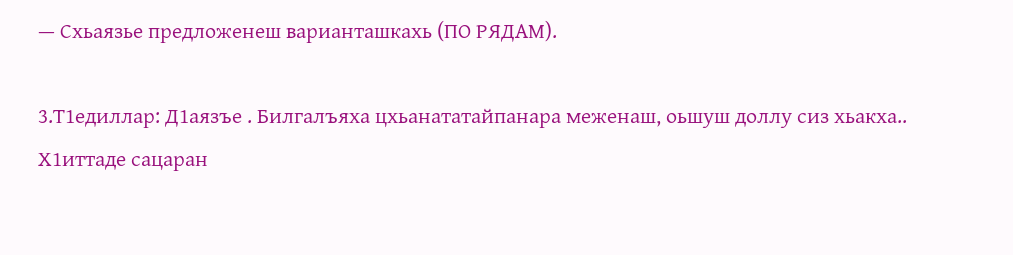— Схьаязье предложенеш варианташкахь (ПО РЯДАМ).

3.Т1едиллар: Д1аязъе . Билгалъяха цхьанататайпанара меженаш, оьшуш доллу сиз хьакха.. Х1иттаде сацаран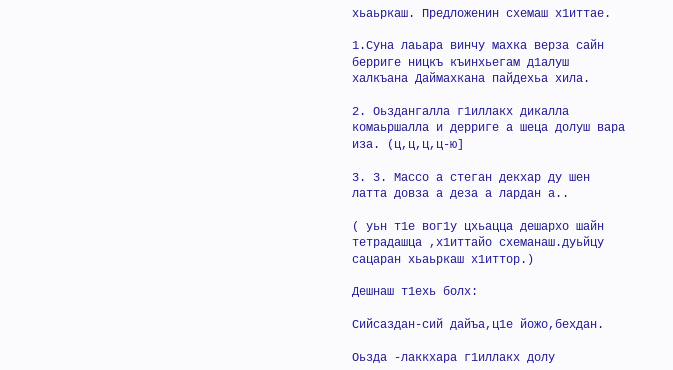хьаьркаш. Предложенин схемаш х1иттае.

1.Суна лаьара винчу махка верза сайн берриге ницкъ къинхьегам д1алуш халкъана Даймахкана пайдехьа хила.

2. Оьздангалла г1иллакх дикалла комаьршалла и дерриге а шеца долуш вара иза. (ц,ц,ц,ц-ю]

3. 3. Массо а стеган декхар ду шен латта довза а деза а лардан а..

( уьн т1е вог1у цхьацца дешархо шайн тетрадашца ,х1иттайо схеманаш.дуьйцу сацаран хьаьркаш х1иттор.)

Дешнаш т1ехь болх:

Сийсаздан-сий дайъа,ц1е йожо,бехдан.

Оьзда -лаккхара г1иллакх долу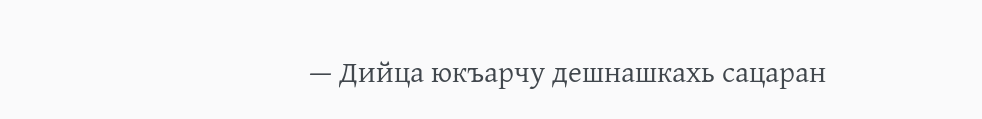— Дийца юкъарчу дешнашкахь сацаран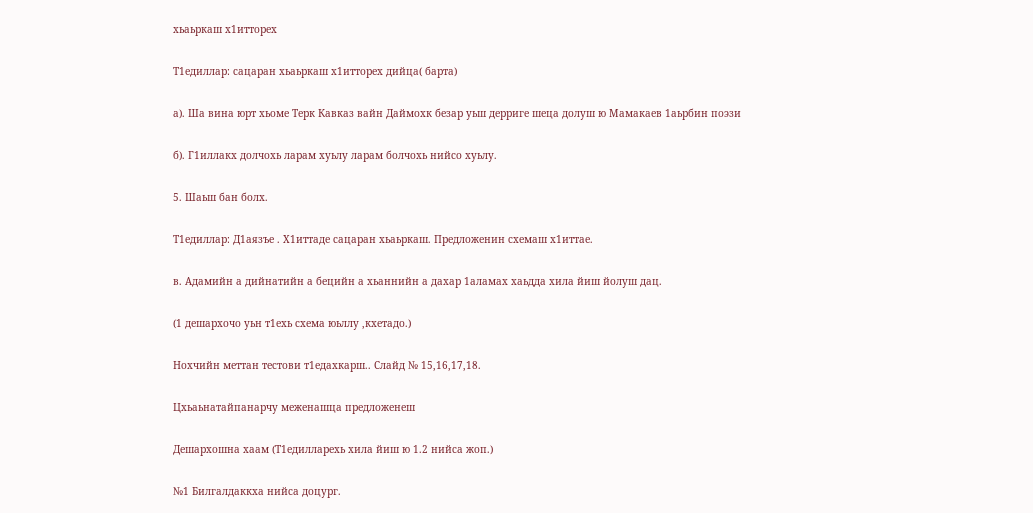хьаьркаш х1итторех

Т1едиллар: сацаран хьаьркаш х1итторех дийца( барта)

а). Ша вина юрт хьоме Терк Кавказ вайн Даймохк безар уьш дерриге шеца долуш ю Мамакаев 1аьрбин поэзи

б). Г1иллакх долчохь ларам хуьлу ларам болчохь нийсо хуьлу.

5. Шаьш бан болх.

Т1едиллар: Д1аязъе . Х1иттаде сацаран хьаьркаш. Предложенин схемаш х1иттае.

в. Адамийн а дийнатийн а бецийн а хьаннийн а дахар 1аламах хаьдда хила йиш йолуш дац.

(1 дешархочо уьн т1ехь схема юьллу ,кхетадо.)

Нохчийн меттан тестови т1едахкарш.. Слайд № 15,16,17,18.

Цхьаьнатайпанарчу меженашца предложенеш

Дешархошна хаам (Т1едилларехь хила йиш ю 1.2 нийса жоп.)

№1 Билгалдаккха нийса доцург.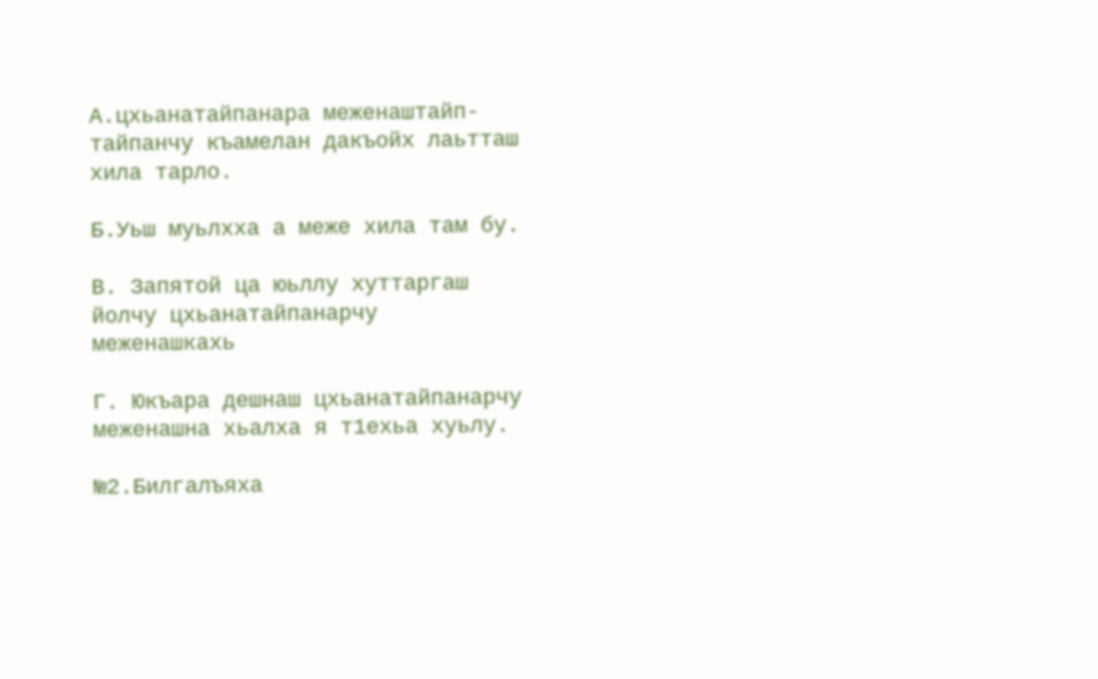А.цхьанатайпанара меженаштайп-тайпанчу къамелан дакъойх лаьтташ хила тарло.

Б.Уьш муьлхха а меже хила там бу.

В. Запятой ца юьллу хуттаргаш йолчу цхьанатайпанарчу меженашкахь

Г. Юкъара дешнаш цхьанатайпанарчу меженашна хьалха я т1ехьа хуьлу.

№2.Билгалъяха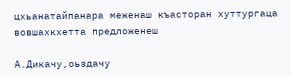цхьанатайпанара меженаш къасторан хуттургаца вовшахкхетта предложенеш

А.Дикачу,оьздачу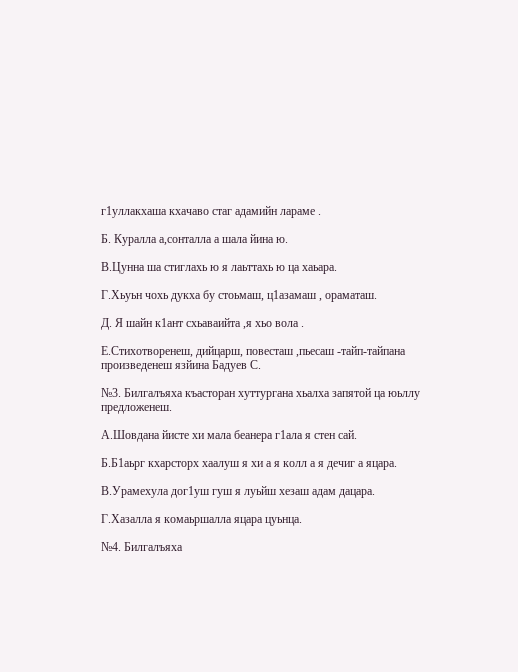г1уллакхаша кхачаво стаг адамийн лараме .

Б. Куралла а,сонталла а шала йина ю.

В.Цунна ша стиглахь ю я лаьттахь ю ца хаьара.

Г.Хьуьн чохь дукха бу стоьмаш, ц1азамаш , ораматаш.

Д. Я шайн к1ант схьаваийта ,я хьо вола .

Е.Стихотворенеш, дийцарш, повесташ ,пьесаш -тайп-тайпана произведенеш язйина Бадуев С.

№3. Билгалъяха къасторан хуттургана хьалха запятой ца юьллу предложенеш.

А.Шовдана йисте хи мала беанера г1ала я стен сай.

Б.Б1аьрг кхарсторх хаалуш я хи а я колл а я дечиг а яцара.

В.Урамехула дог1уш гуш я луьйш хезаш адам дацара.

Г.Хазалла я комаьршалла яцара цуьнца.

№4. Билгалъяха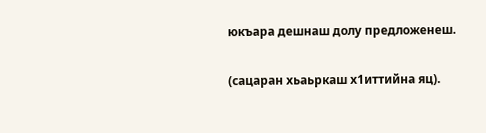юкъара дешнаш долу предложенеш.

(сацаран хьаьркаш х1иттийна яц).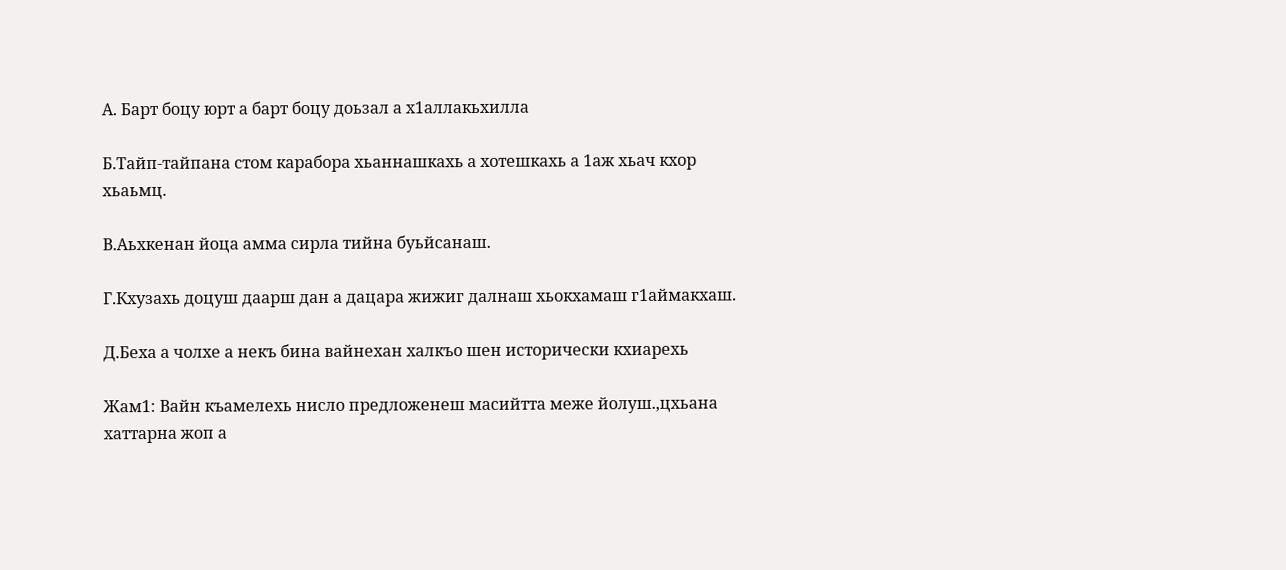А. Барт боцу юрт а барт боцу доьзал а х1аллакьхилла

Б.Тайп-тайпана стом карабора хьаннашкахь а хотешкахь а 1аж хьач кхор хьаьмц.

В.Аьхкенан йоца амма сирла тийна буьйсанаш.

Г.Кхузахь доцуш даарш дан а дацара жижиг далнаш хьокхамаш г1аймакхаш.

Д.Беха а чолхе а некъ бина вайнехан халкъо шен исторически кхиарехь

Жам1: Вайн къамелехь нисло предложенеш масийтта меже йолуш.,цхьана хаттарна жоп а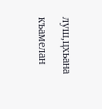луш,цхьана къамелан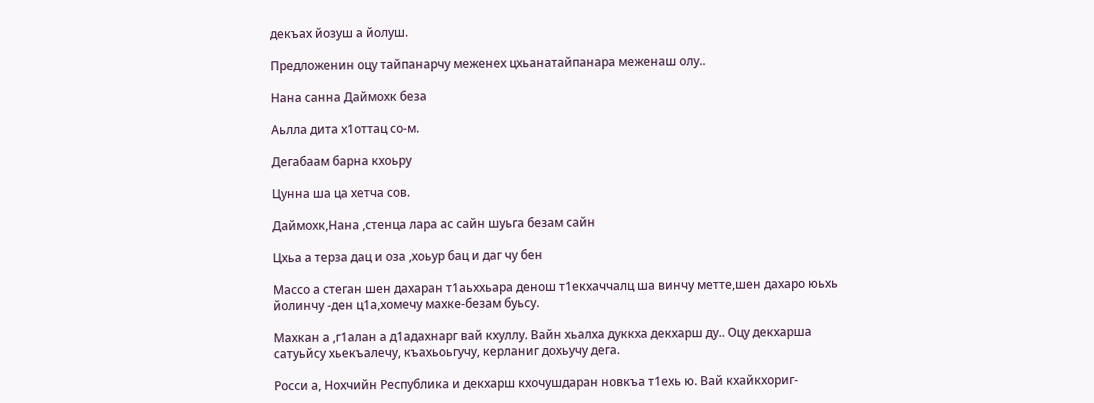декъах йозуш а йолуш.

Предложенин оцу тайпанарчу меженех цхьанатайпанара меженаш олу..

Нана санна Даймохк беза

Аьлла дита х1оттац со-м.

Дегабаам барна кхоьру

Цунна ша ца хетча сов.

Даймохк,Нана ,стенца лара ас сайн шуьга безам сайн

Цхьа а терза дац и оза ,хоьур бац и даг чу бен

Массо а стеган шен дахаран т1аьххьара денош т1екхаччалц ша винчу метте,шен дахаро юьхь йолинчу -ден ц1а,хомечу махке-безам буьсу.

Махкан а ,г1алан а д1адахнарг вай кхуллу. Вайн хьалха дуккха декхарш ду.. Оцу декхарша сатуьйсу хьекъалечу, къахьоьгучу, керланиг дохьучу дега.

Росси а, Нохчийн Республика и декхарш кхочушдаран новкъа т1ехь ю. Вай кхайкхориг-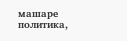машаре политика,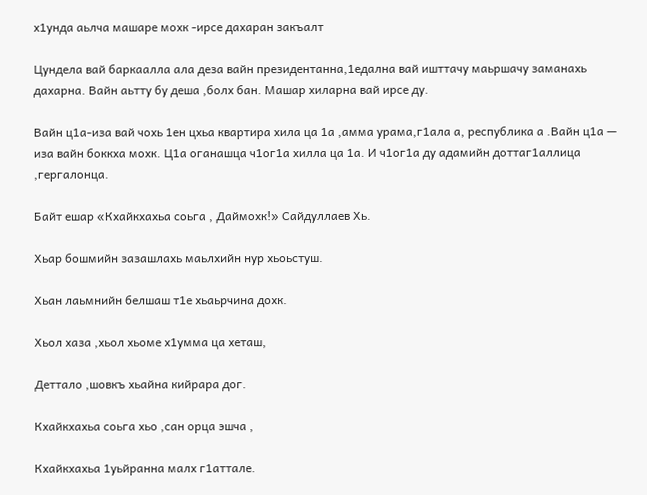х1унда аьлча машаре мохк -ирсе дахаран закъалт

Цундела вай баркаалла ала деза вайн президентанна,1едална вай ишттачу маьршачу заманахь дахарна. Вайн аьтту бу деша ,болх бан. Машар хиларна вай ирсе ду.

Вайн ц1а-иза вай чохь 1ен цхьа квартира хила ца 1а ,амма урама,г1ала а, республика а .Вайн ц1а — иза вайн боккха мохк. Ц1а оганашца ч1ог1а хилла ца 1а. И ч1ог1а ду адамийн доттаг1аллица ,гергалонца.

Байт ешар «Кхайкхахьа соьга , Даймохк!» Сайдуллаев Хь.

Хьар бошмийн зазашлахь маьлхийн нур хьоьстуш.

Хьан лаьмнийн белшаш т1е хьаьрчина дохк.

Хьол хаза ,хьол хьоме х1умма ца хеташ,

Деттало ,шовкъ хьайна кийрара дог.

Кхайкхахьа соьга хьо ,сан орца эшча ,

Кхайкхахьа 1уьйранна малх г1аттале.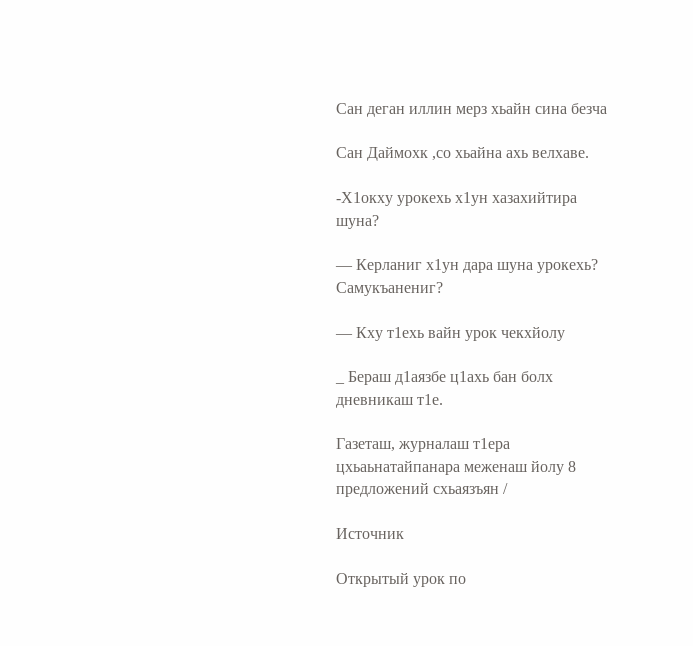Сан деган иллин мерз хьайн сина безча

Сан Даймохк ,со хьайна ахь велхаве.

-Х1окху урокехь х1ун хазахийтира шуна?

— Керланиг х1ун дара шуна урокехь? Самукъанениг?

— Кху т1ехь вайн урок чекхйолу

_ Бераш д1аязбе ц1ахь бан болх дневникаш т1е.

Газеташ, журналаш т1ера цхьаьнатайпанара меженаш йолу 8 предложений схьаязъян /

Источник

Открытый урок по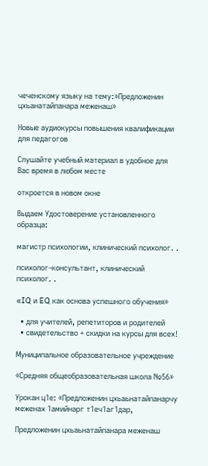чеченскому языку на тему:»Предложенин цхьанатайпанара меженаш»

Новые аудиокурсы повышения квалификации для педагогов

Слушайте учебный материал в удобное для Вас время в любом месте

откроется в новом окне

Выдаем Удостоверение установленного образца:

магистр психологии, клинический психолог. .

психолог-консультант, клинический психолог. .

«IQ и EQ как основа успешного обучения»

  • для учителей, репетиторов и родителей
  • свидетельство + скидки на курсы для всех!

Муниципальное образовательное учреждение

«Средняя общеобразовательная школа №56»

Урокан ц1е: «Предложенин цхьаьнатайпанарчу меженах 1амийнарг т1еч1аг1дар,

Предложенин цхьаьнатайпанара меженаш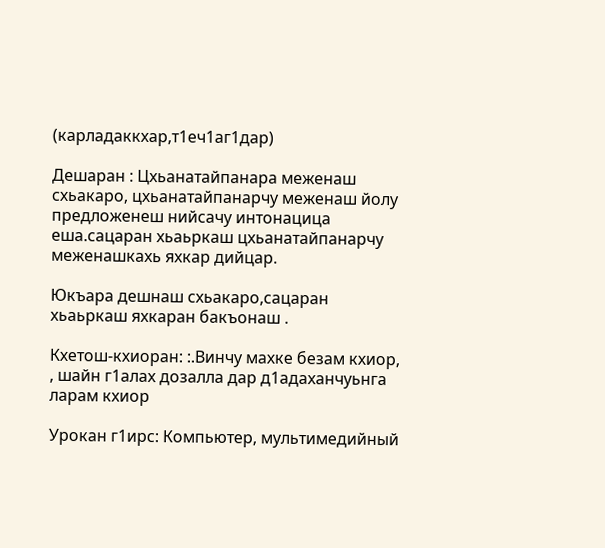(карладаккхар,т1еч1аг1дар)

Дешаран : Цхьанатайпанара меженаш схьакаро, цхьанатайпанарчу меженаш йолу предложенеш нийсачу интонацица еша.сацаран хьаьркаш цхьанатайпанарчу меженашкахь яхкар дийцар.

Юкъара дешнаш схьакаро,сацаран хьаьркаш яхкаран бакъонаш .

Кхетош-кхиоран: :.Винчу махке безам кхиор, , шайн г1алах дозалла дар д1адаханчуьнга ларам кхиор

Урокан г1ирс: Компьютер, мультимедийный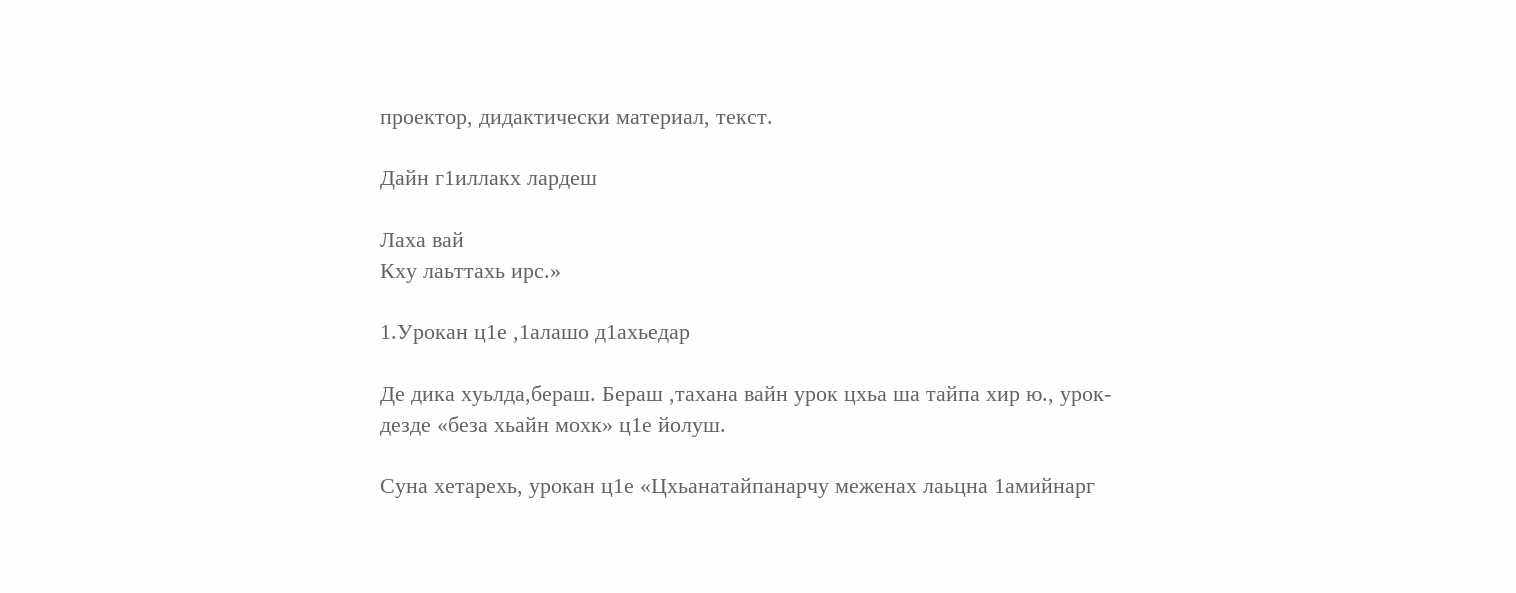проектор, дидактически материал, текст.

Дайн г1иллакх лардеш

Лаха вай
Кху лаьттахь ирс.»

1.Урокан ц1е ,1алашо д1ахьедар

Де дика хуьлда,бераш. Бераш ,тахана вайн урок цхьа ша тайпа хир ю., урок-дезде «беза хьайн мохк» ц1е йолуш.

Суна хетарехь, урокан ц1е «Цхьанатайпанарчу меженах лаьцна 1амийнарг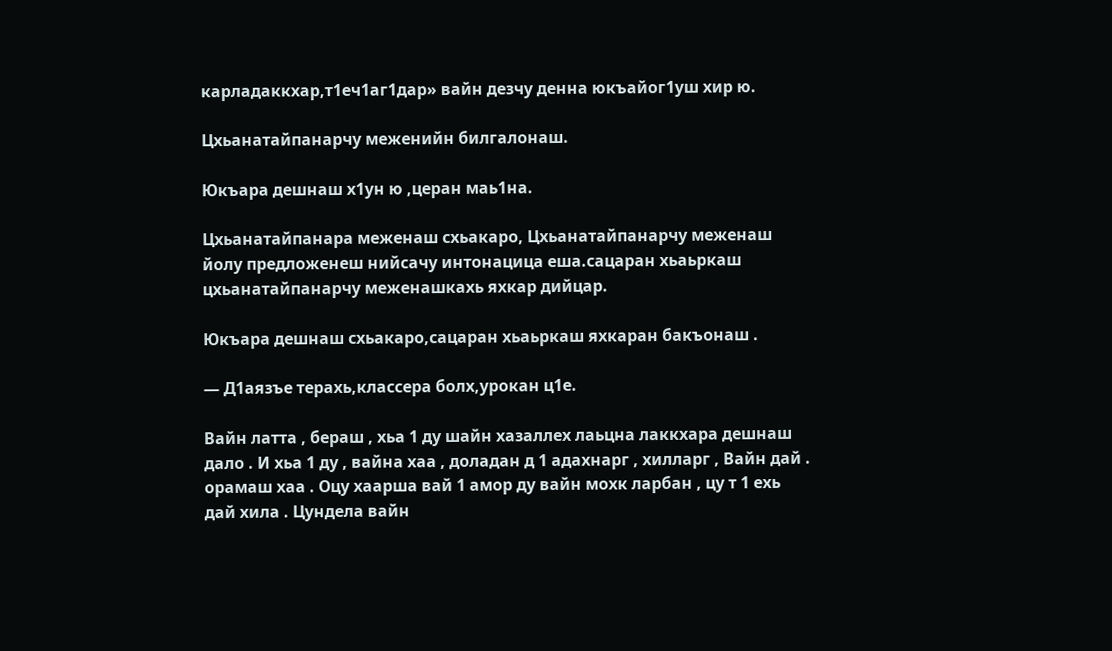карладаккхар,т1еч1аг1дар» вайн дезчу денна юкъайог1уш хир ю.

Цхьанатайпанарчу меженийн билгалонаш.

Юкъара дешнаш х1ун ю ,церан маь1на.

Цхьанатайпанара меженаш схьакаро, Цхьанатайпанарчу меженаш йолу предложенеш нийсачу интонацица еша.сацаран хьаьркаш цхьанатайпанарчу меженашкахь яхкар дийцар.

Юкъара дешнаш схьакаро,сацаран хьаьркаш яхкаран бакъонаш .

— Д1аязъе терахь,классера болх,урокан ц1е.

Вайн латта , бераш , хьа 1 ду шайн хазаллех лаьцна лаккхара дешнаш дало . И хьа 1 ду , вайна хаа , доладан д 1 адахнарг , хилларг , Вайн дай . орамаш хаа . Оцу хаарша вай 1 амор ду вайн мохк ларбан , цу т 1 ехь дай хила . Цундела вайн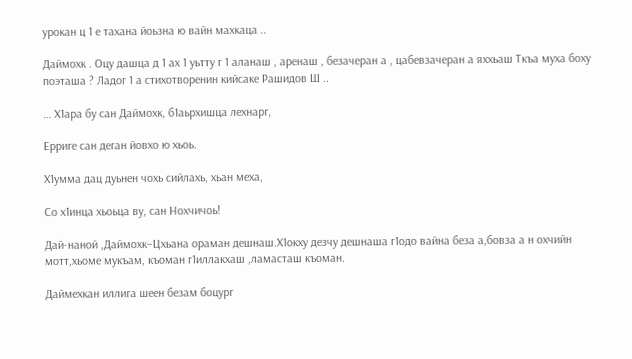урокан ц 1 е тахана йоьзна ю вайн махкаца ..

Даймохк . Оцу дашца д 1 ах 1 уьтту г 1 аланаш , аренаш , безачеран а , цабевзачеран а яххьаш Ткъа муха боху поэташа ? Ладог 1 а стихотворенин кийсаке Рашидов Ш ..

… Х1ара бу сан Даймохк, б1аьрхишца лехнарг,

Ерриге сан деган йовхо ю хьоь.

Х1умма дац дуьнен чохь сийлахь, хьан меха,

Со х1инца хьоьца ву, сан Нохчичоь!

Дай-наной ,Даймохк–Цхьана ораман дешнаш.Х1окху дезчу дешнаша г1одо вайна беза а,бовза а н охчийн мотт,хьоме мукъам, къоман г1иллакхаш ,ламасташ къоман.

Даймехкан иллига шеен безам боцург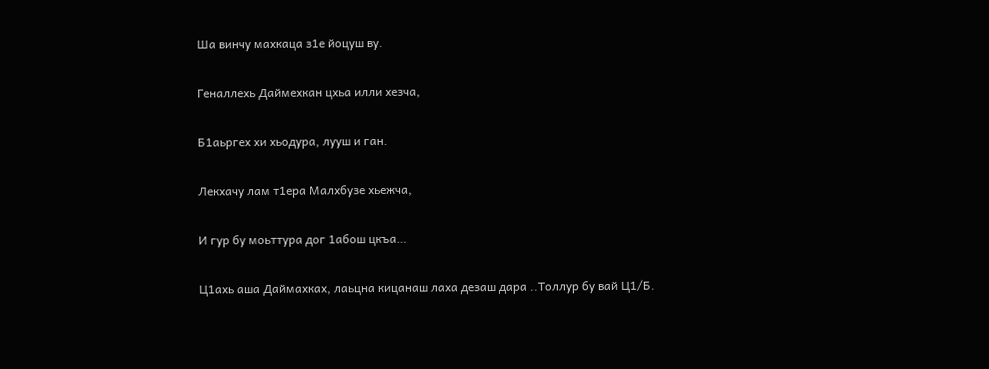Ша винчу махкаца з1е йоцуш ву.

Геналлехь Даймехкан цхьа илли хезча,

Б1аьргех хи хьодура, лууш и ган.

Лекхачу лам т1ера Малхбузе хьежча,

И гур бу моьттура дог 1абош цкъа…

Ц1ахь аша Даймахках, лаьцна кицанаш лаха дезаш дара ..Толлур бу вай Ц1/Б.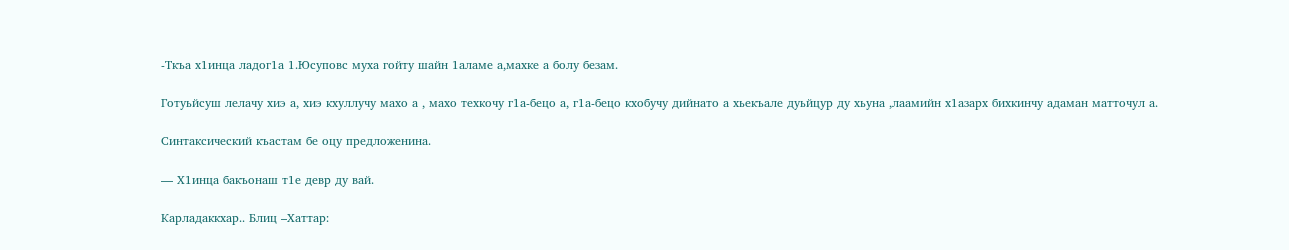-Ткъа х1инца ладог1а 1.Юсуповс муха гойту шайн 1аламе а,махке а болу безам.

Готуьйсуш лелачу хиэ а, хиэ кхуллучу махо а , махо техкочу г1а-бецо а, г1а-бецо кхобучу дийнато а хьекъале дуьйцур ду хьуна ,лаамийн х1азарх бихкинчу адаман матточул а.

Синтаксический къастам бе оцу предложенина.

— Х1инца бакъонаш т1е девр ду вай.

Карладаккхар.. Блиц –Хаттар: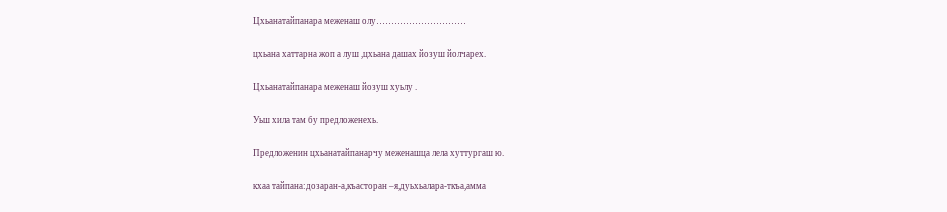Цхьанатайпанара меженаш олу…………………………

цхьана хаттарна жоп а луш ,цхьана дашах йозуш йолчарех.

Цхьанатайпанара меженаш йозуш хуьлу .

Уьш хила там бу предложенехь.

Предложенин цхьанатайпанарчу меженашца лела хуттургаш ю.

кхаа тайпана:дозаран-а,къасторан –я,дуьхьалара-ткъа,амма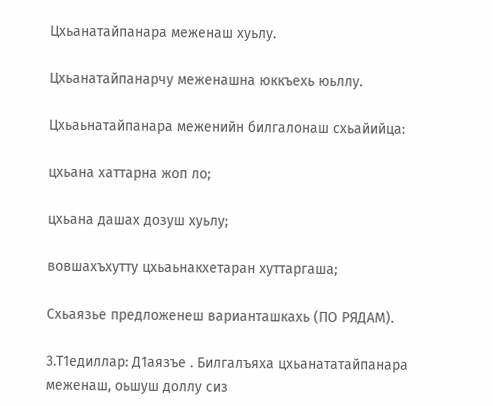Цхьанатайпанара меженаш хуьлу.

Цхьанатайпанарчу меженашна юккъехь юьллу.

Цхьаьнатайпанара меженийн билгалонаш схьайийца:

цхьана хаттарна жоп ло;

цхьана дашах дозуш хуьлу;

вовшахъхутту цхьаьнакхетаран хуттаргаша;

Схьаязье предложенеш варианташкахь (ПО РЯДАМ).

3.Т1едиллар: Д1аязъе . Билгалъяха цхьанататайпанара меженаш, оьшуш доллу сиз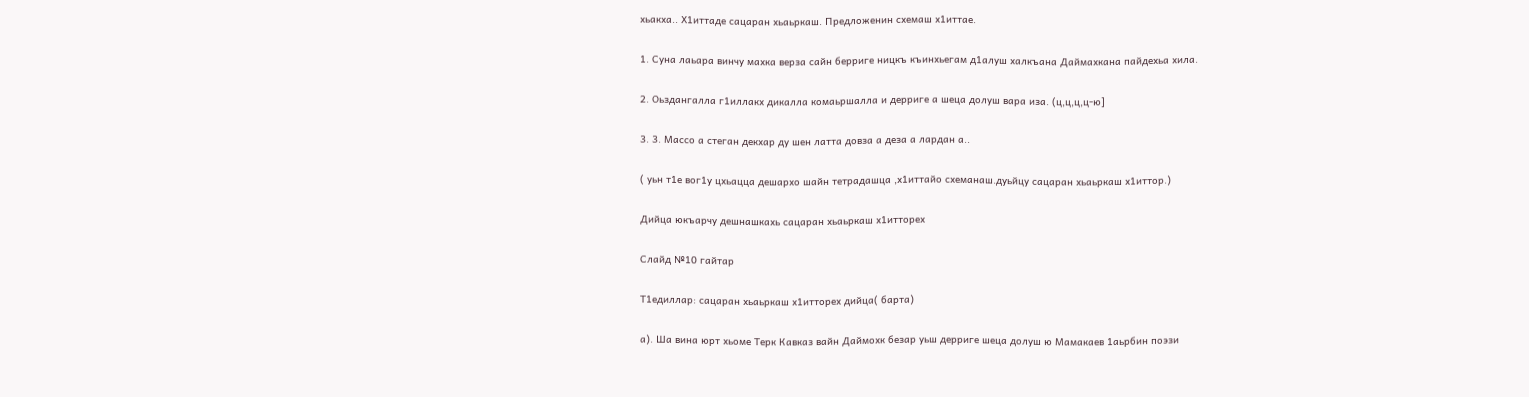хьакха.. Х1иттаде сацаран хьаьркаш. Предложенин схемаш х1иттае.

1. Суна лаьара винчу махка верза сайн берриге ницкъ къинхьегам д1алуш халкъана Даймахкана пайдехьа хила.

2. Оьздангалла г1иллакх дикалла комаьршалла и дерриге а шеца долуш вара иза. (ц,ц,ц,ц-ю]

3. 3. Массо а стеган декхар ду шен латта довза а деза а лардан а..

( уьн т1е вог1у цхьацца дешархо шайн тетрадашца ,х1иттайо схеманаш.дуьйцу сацаран хьаьркаш х1иттор.)

Дийца юкъарчу дешнашкахь сацаран хьаьркаш х1итторех

Слайд №10 гайтар

Т1едиллар: сацаран хьаьркаш х1итторех дийца( барта)

а). Ша вина юрт хьоме Терк Кавказ вайн Даймохк безар уьш дерриге шеца долуш ю Мамакаев 1аьрбин поэзи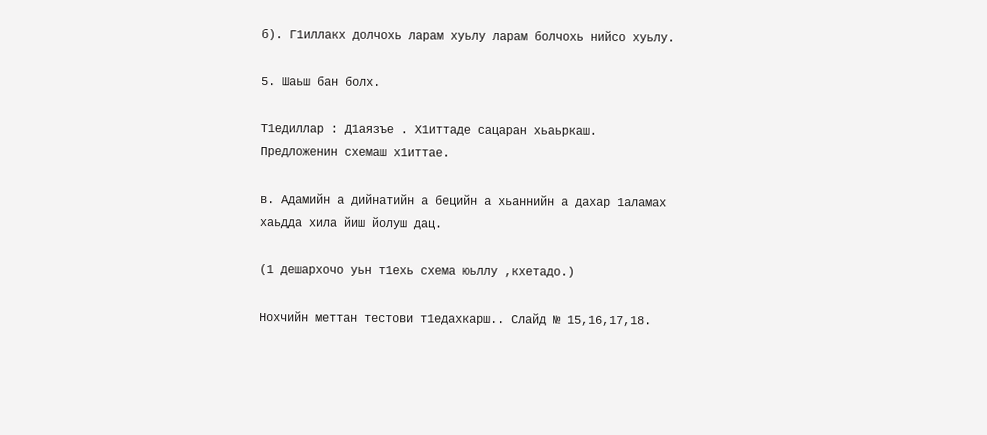б). Г1иллакх долчохь ларам хуьлу ларам болчохь нийсо хуьлу.

5. Шаьш бан болх.

Т1едиллар : Д1аязъе . Х1иттаде сацаран хьаьркаш. Предложенин схемаш х1иттае.

в. Адамийн а дийнатийн а бецийн а хьаннийн а дахар 1аламах хаьдда хила йиш йолуш дац.

(1 дешархочо уьн т1ехь схема юьллу ,кхетадо.)

Нохчийн меттан тестови т1едахкарш.. Слайд № 15,16,17,18.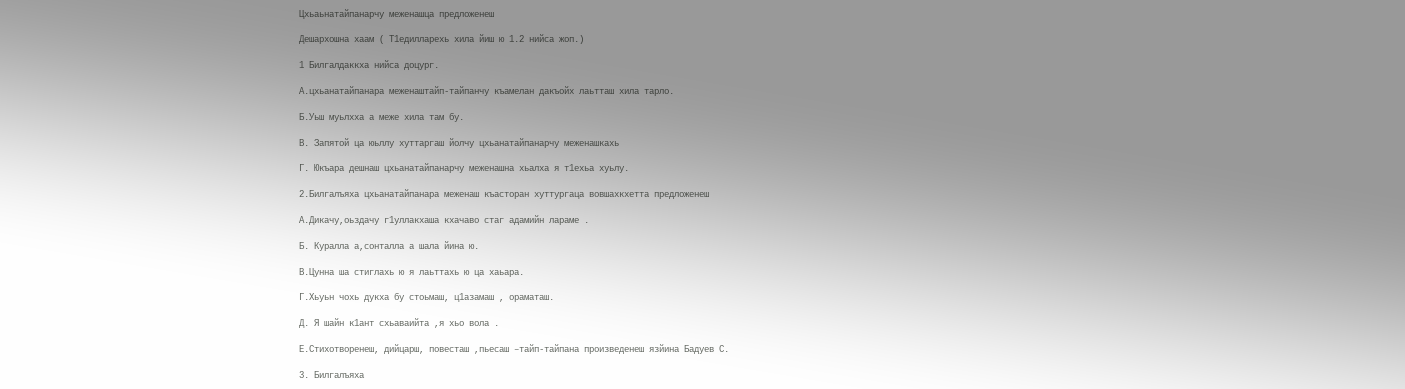Цхьаьнатайпанарчу меженашца предложенеш

Дешархошна хаам ( Т1едилларехь хила йиш ю 1.2 нийса жоп.)

1 Билгалдаккха нийса доцург.

А.цхьанатайпанара меженаштайп-тайпанчу къамелан дакъойх лаьтташ хила тарло.

Б.Уьш муьлхха а меже хила там бу.

В. Запятой ца юьллу хуттаргаш йолчу цхьанатайпанарчу меженашкахь

Г. Юкъара дешнаш цхьанатайпанарчу меженашна хьалха я т1ехьа хуьлу.

2.Билгалъяха цхьанатайпанара меженаш къасторан хуттургаца вовшахкхетта предложенеш

А.Дикачу,оьздачу г1уллакхаша кхачаво стаг адамийн лараме .

Б. Куралла а,сонталла а шала йина ю.

В.Цунна ша стиглахь ю я лаьттахь ю ца хаьара.

Г.Хьуьн чохь дукха бу стоьмаш, ц1азамаш , ораматаш.

Д. Я шайн к1ант схьаваийта ,я хьо вола .

Е.Стихотворенеш, дийцарш, повесташ ,пьесаш –тайп-тайпана произведенеш язйина Бадуев С.

3. Билгалъяха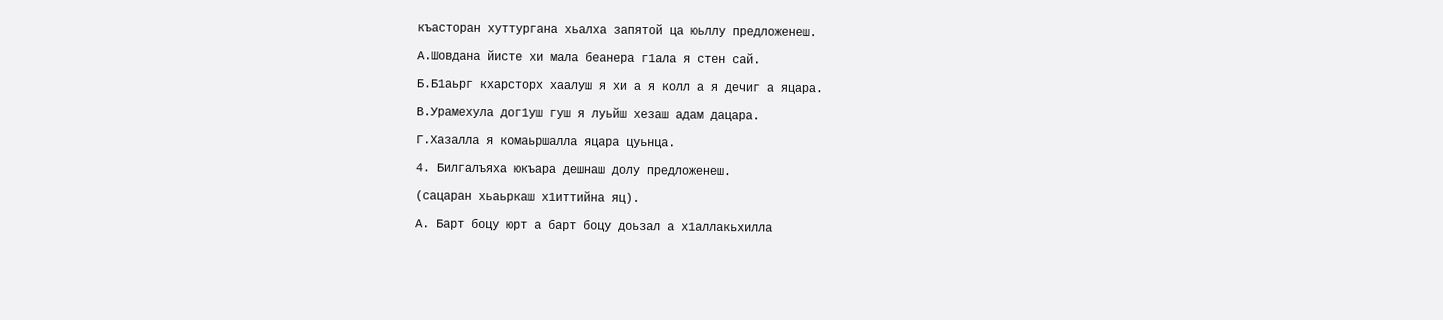къасторан хуттургана хьалха запятой ца юьллу предложенеш.

А.Шовдана йисте хи мала беанера г1ала я стен сай.

Б.Б1аьрг кхарсторх хаалуш я хи а я колл а я дечиг а яцара.

В.Урамехула дог1уш гуш я луьйш хезаш адам дацара.

Г.Хазалла я комаьршалла яцара цуьнца.

4. Билгалъяха юкъара дешнаш долу предложенеш.

(сацаран хьаьркаш х1иттийна яц).

А. Барт боцу юрт а барт боцу доьзал а х1аллакьхилла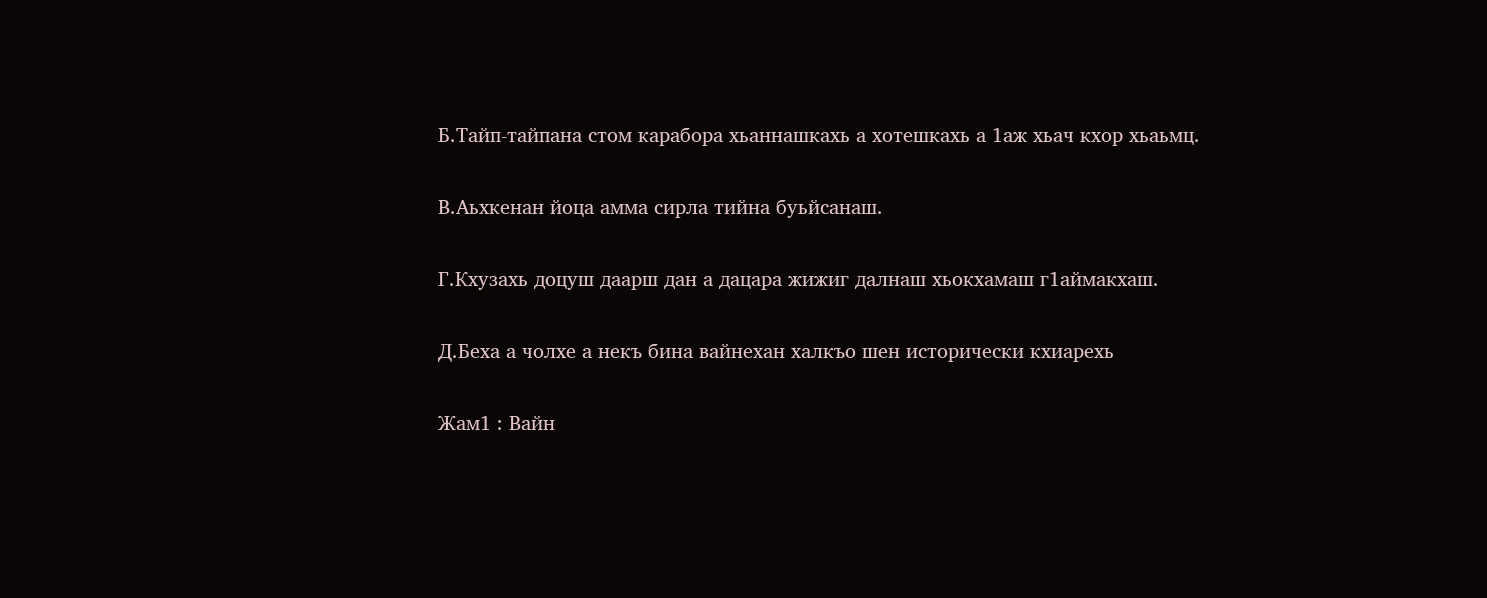Б.Тайп-тайпана стом карабора хьаннашкахь а хотешкахь а 1аж хьач кхор хьаьмц.

В.Аьхкенан йоца амма сирла тийна буьйсанаш.

Г.Кхузахь доцуш даарш дан а дацара жижиг далнаш хьокхамаш г1аймакхаш.

Д.Беха а чолхе а некъ бина вайнехан халкъо шен исторически кхиарехь

Жам1 : Вайн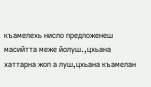къамелехь нисло предложенеш масийтта меже йолуш.,цхьана хаттарна жоп а луш,цхьана къамелан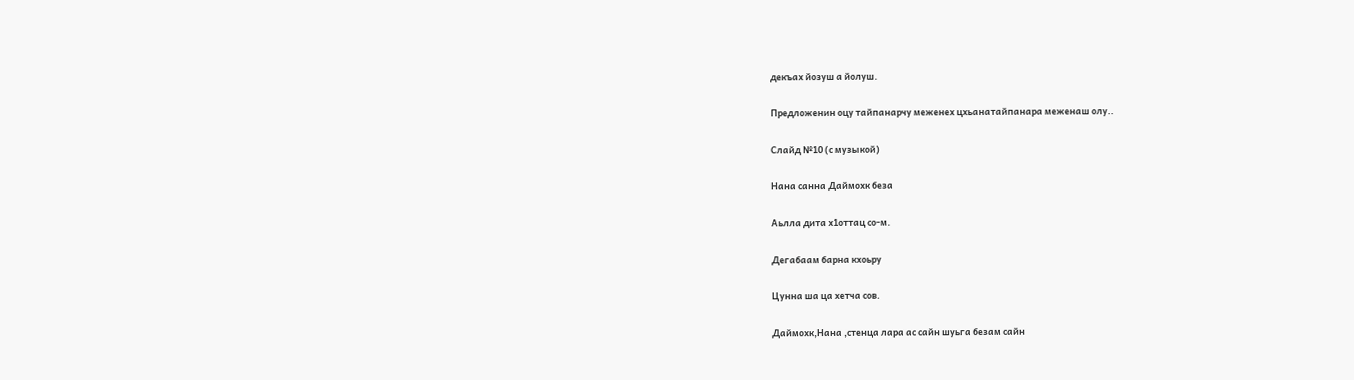декъах йозуш а йолуш.

Предложенин оцу тайпанарчу меженех цхьанатайпанара меженаш олу..

Слайд №10 (с музыкой)

Нана санна Даймохк беза

Аьлла дита х1оттац со-м.

Дегабаам барна кхоьру

Цунна ша ца хетча сов.

Даймохк,Нана ,стенца лара ас сайн шуьга безам сайн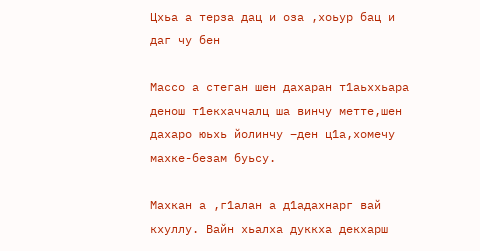Цхьа а терза дац и оза ,хоьур бац и даг чу бен

Массо а стеган шен дахаран т1аьххьара денош т1екхаччалц ша винчу метте,шен дахаро юьхь йолинчу –ден ц1а,хомечу махке-безам буьсу.

Махкан а ,г1алан а д1адахнарг вай кхуллу. Вайн хьалха дуккха декхарш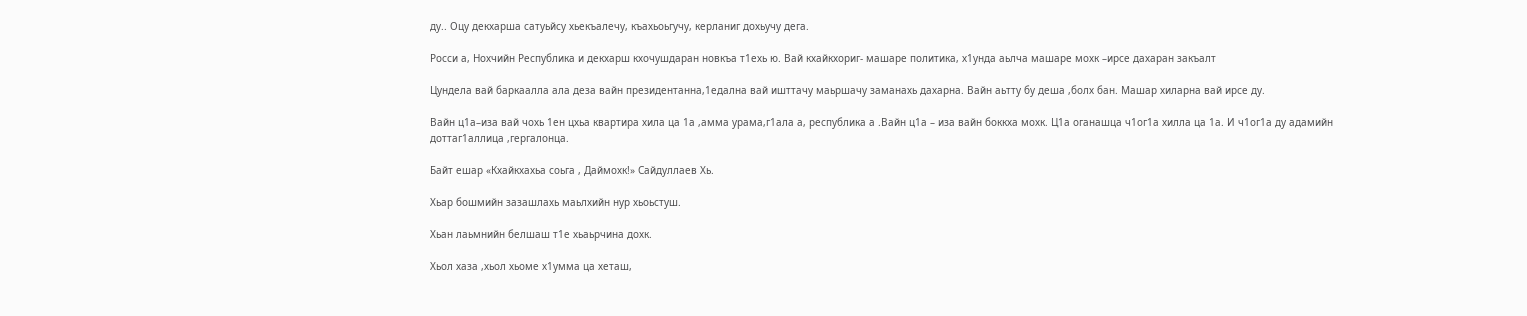ду.. Оцу декхарша сатуьйсу хьекъалечу, къахьоьгучу, керланиг дохьучу дега.

Росси а, Нохчийн Республика и декхарш кхочушдаран новкъа т1ехь ю. Вай кхайкхориг- машаре политика, х1унда аьлча машаре мохк –ирсе дахаран закъалт

Цундела вай баркаалла ала деза вайн президентанна,1едална вай ишттачу маьршачу заманахь дахарна. Вайн аьтту бу деша ,болх бан. Машар хиларна вай ирсе ду.

Вайн ц1а–иза вай чохь 1ен цхьа квартира хила ца 1а ,амма урама,г1ала а, республика а .Вайн ц1а – иза вайн боккха мохк. Ц1а оганашца ч1ог1а хилла ца 1а. И ч1ог1а ду адамийн доттаг1аллица ,гергалонца.

Байт ешар «Кхайкхахьа соьга , Даймохк!» Сайдуллаев Хь.

Хьар бошмийн зазашлахь маьлхийн нур хьоьстуш.

Хьан лаьмнийн белшаш т1е хьаьрчина дохк.

Хьол хаза ,хьол хьоме х1умма ца хеташ,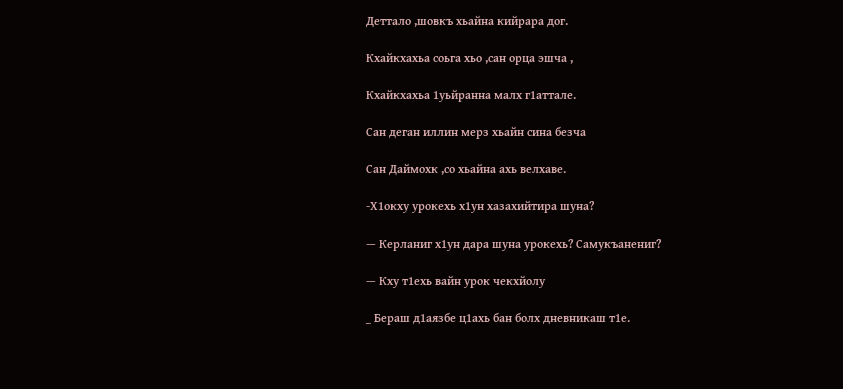Деттало ,шовкъ хьайна кийрара дог.

Кхайкхахьа соьга хьо ,сан орца эшча ,

Кхайкхахьа 1уьйранна малх г1аттале.

Сан деган иллин мерз хьайн сина безча

Сан Даймохк ,со хьайна ахь велхаве.

-Х1окху урокехь х1ун хазахийтира шуна?

— Керланиг х1ун дара шуна урокехь? Самукъанениг?

— Кху т1ехь вайн урок чекхйолу

_ Бераш д1аязбе ц1ахь бан болх дневникаш т1е.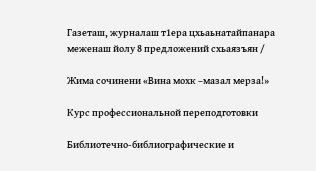Газеташ, журналаш т1ера цхьаьнатайпанара меженаш йолу 8 предложений схьаязъян /

Жима сочинени «Вина мохк –мазал мерза!»

Курс профессиональной переподготовки

Библиотечно-библиографические и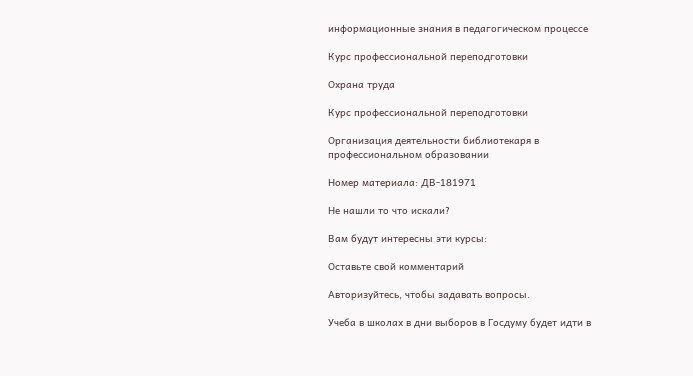информационные знания в педагогическом процессе

Курс профессиональной переподготовки

Охрана труда

Курс профессиональной переподготовки

Организация деятельности библиотекаря в профессиональном образовании

Номер материала: ДВ-181971

Не нашли то что искали?

Вам будут интересны эти курсы:

Оставьте свой комментарий

Авторизуйтесь, чтобы задавать вопросы.

Учеба в школах в дни выборов в Госдуму будет идти в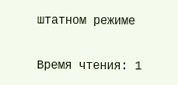штатном режиме

Время чтения: 1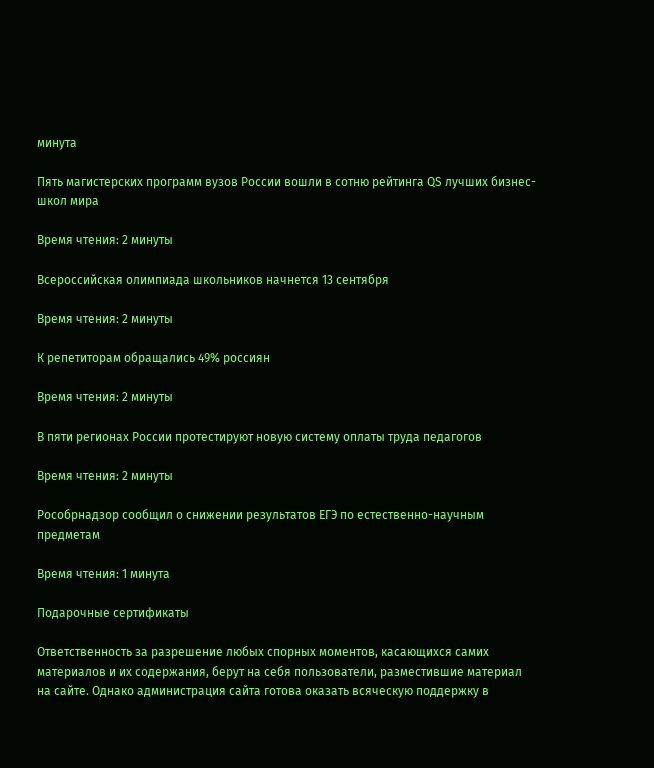минута

Пять магистерских программ вузов России вошли в сотню рейтинга QS лучших бизнес-школ мира

Время чтения: 2 минуты

Всероссийская олимпиада школьников начнется 13 сентября

Время чтения: 2 минуты

К репетиторам обращались 49% россиян

Время чтения: 2 минуты

В пяти регионах России протестируют новую систему оплаты труда педагогов

Время чтения: 2 минуты

Рособрнадзор сообщил о снижении результатов ЕГЭ по естественно-научным предметам

Время чтения: 1 минута

Подарочные сертификаты

Ответственность за разрешение любых спорных моментов, касающихся самих материалов и их содержания, берут на себя пользователи, разместившие материал на сайте. Однако администрация сайта готова оказать всяческую поддержку в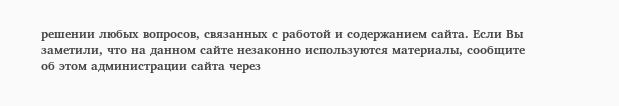решении любых вопросов, связанных с работой и содержанием сайта. Если Вы заметили, что на данном сайте незаконно используются материалы, сообщите об этом администрации сайта через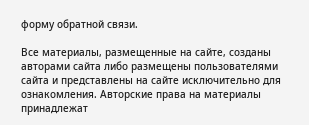форму обратной связи.

Все материалы, размещенные на сайте, созданы авторами сайта либо размещены пользователями сайта и представлены на сайте исключительно для ознакомления. Авторские права на материалы принадлежат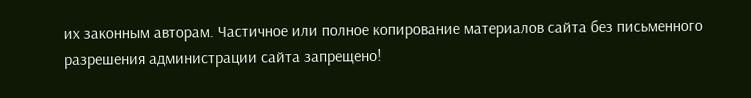их законным авторам. Частичное или полное копирование материалов сайта без письменного разрешения администрации сайта запрещено!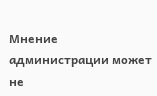Мнение администрации может не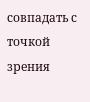совпадать с точкой зрения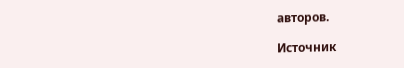авторов.

Источник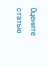Оцените статью